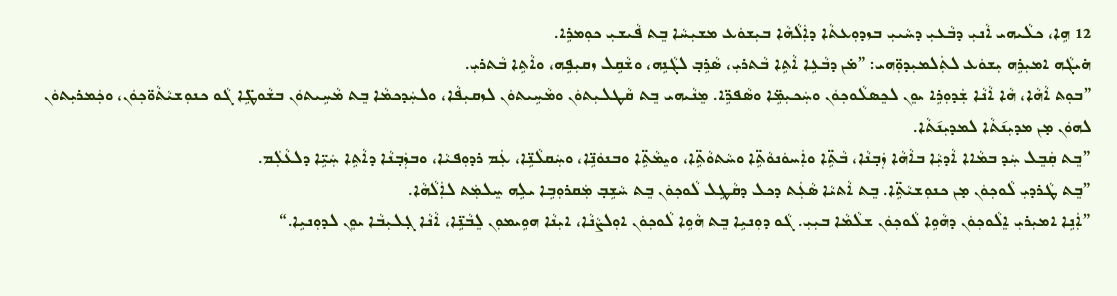12 ܗܹܐ، ܟܠܵܝܗܝ ܐܵܢܝܼ ܕܒܵܥܝܼ ܕܚܵܝܝܼ ܒܙܕܘܼܥܬܵܐ ܕܐܲܠܵܗܵܐ ܒܝܼܫܘܿܥ ܡܫܝܼܚܵܐ ܒܸܬ ܦܵܝܫܝܼ ܟܘܼܡܪܹܐ.
ܗ̇ܝܓܵܗ ܐܡܝܼܪܹܗ ܝܼܫܘܿܥ ܠܬܲܠܡܝܼܕܘܼ̈ܗܝ: ”ܡ̇ܢ ܕܒܵܥܹܐ ܐܵܬܹܐ ܒܵܬܪܝܼ، ܣܵܪܹܒ݂ ܠܓܵܢܹܗ، ܘܫܵܩܹܠ ܙܩܝܼܦܹܗ، ܘܐܵܬܹܐ ܒܵܬܪܝܼ.
”ܒܘܼܬ ܐܵܗܵܐ، ܗܵܐ ܐܵܢܵܐ ܫܲܕܘܼܪܹܐ ܝܘܸܢ ܠܟܸܣܠܵܘܟ݂ܘܿܢ ܘܚܲܟܝܼܡܹ̈ܐ ܘܣܵܦܪܹ̈ܐ. ܡܸܢܵܝܗܝ ܒܸܬ ܩܵܛܠܝܼܬܘܿܢ ܘܡܵܚܹܝܬܘܿܢ ܠܙܩܝܼܦܵܐ، ܘܠܚܲܕܟܡܵܐ ܒܸܬ ܡܵܚܹܝܬܘܿܢ ܒܫܵܘܛܹ̈ܐ ܓܵܘ ܟܢܘܼܫܝܵܬܵܘ̈ܟ݂ܘܿܢ، ܘܟܲܡܪܝܼܬܘܿܢ ܠܗܘܿܢ ܡ̣ܢ ܡܕܝܼܢ݇ܬܵܐ ܠܡܕܝܼܢ݇ܬܵܐ.
”ܒܸܬ ܩܲܒܸܠ ܚܲܕ ܒܡܵܐܐ ܐܵܕܝܼܵܐ ܒܐܵܗܵܐ ܙܲܒ݂ܢܵܐ، ܒܵܬܹ̈ܐ ܘܐܲܚܘܿܢܘܵܬܹ̈ܐ ܘܚܵܬܘܵܬܹ̈ܐ، ܘܝܸܡܵܬܹ̈ܐ ܘܒܢܘܿܢܹ̈ܐ، ܘܚܲܩܠܵܢܹ̈ܐ، ܥܲܡ ܪܕܘܼܦܝܵܐ، ܘܒܙܲܒ݂ܢܵܐ ܕܐܵܬܹܐ ܚܲܝܹ̈ܐ ܕܠܥܵܠܲܡ.
”ܒܸܬ ܛܵܪܕܝܼ ܠܵܘܟ݂ܘܿܢ ܡ̣ܢ ܟܢܘܼܫܝܵܬܹ̈ܐ. ܒܸܬ ܐܵܬܝܵܐ ܣܵܥܲܬ ܕܟܠ ܕܩܵܛܹܠ ܠܵܘܟ݂ܘܿܢ ܒܸܬ ܚܵܫܹܒ݂ ܡܲܩܪܘܼܒܹܐ ܝܠܹܗ ܚܸܠܡܲܬ ܠܐܲܠܵܗܵܐ.
”ܐܲܢܹܐ ܐܡܝܼܪܝܼ ܐܸܠܵܘܟ݂ܘܿܢ ܕܗܵܘܹܐ ܠܵܘܟ݂ܘܿܢ ܫܠܵܡܵܐ ܒܝܼܝܼ. ܓܵܘ ܕܘܼܢܝܹܐ ܒܸܬ ܗܵܘܹܐ ܠܵܘܟ݂ܘܿܢ ܐܘܼܠܨܵܢܵܐ، ܐܝܼܢܵܐ ܗܘܹܝܡܘܼܢ ܠܸܒܵܢܹ̈ܐ، ܐܵܢܵܐ ܓ݂ܠܝܼܒܵܐ ܝܘܸܢ ܠܕܘܼܢܝܹܐ.“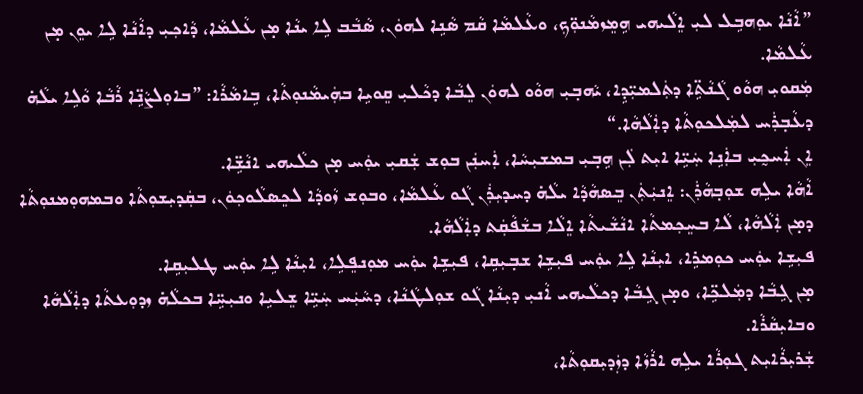”ܐܵܢܵܐ ܝܘܼܗܒܹܠ ܠܝܼ ܐܸܠܵܝܗܝ ܗܹܡܸܙܡܵܢܘܼ̈ܟ݂، ܘܥܵܠܡܵܐ ܩܵܡ ܣܵܢܹܐ ܠܗܘܿܢ، ܣܵܒܵܒ ܠܹܐ ܝܢܵܐ ܡ̣ܢ ܥܵܠܡܵܐ، ܕܵܐܟ݂ܝܼ ܕܐܵܢܵܐ ܠܹܐ ܝܘܸܢ ܡ̣ܢ ܥܵܠܡܵܐ.
ܡܲܩܘܝܼ ܗܘܵܘ ܓܵܢܵܬܹ̈ܐ ܕܬܲܠܡܝܼ̈ܕܹܐ، ܝܵܗܒ݂ܝܼ ܗܘܵܘ ܠܗܘܿܢ ܠܸܒܵܐ ܕܟܵܠܝܼ ܩܸܘܝܹܐ ܒܗܲܝܡܵܢܘܼܬܵܐ، ܒܹܐܡܵܪܵܐ: ”ܒܐܘܼܠܨܵܢܹ̈ܐ ܪܵܒܵܐ ܘܵܠܹܐ ܝܠܵܗ̇ ܕܥܵܒ݂ܪܲܚ ܠܡܲܠܟܘܼܬܵܐ ܕܐܲܠܵܗܵܐ.“
ܐܸܢ ܐܲܚܟ̰ܝܼ ܒܐܲܢܹܐ ܚܲܝܹ̈ܐ ܐܝܼܬ ܠܲܢ ܗܹܒ݂ܝܼ ܒܡܫܝܼܚܵܐ، ܐܲܚܢܲܢ ܒܘܼܫ ܫܲܩܝܼ ܝܘܲܚ ܡ̣ܢ ܟܠܵܝܗܝ ܐܢܵܫܹ̈ܐ.
ܐܵܗܵܐ ܝܠܹܗ ܫܘܼܒ݂ܗܵܪܲܢ: ܐܸܢܝܲܬܲܢ ܒܸܣܗܵܕܵܐ ܝܠܵܗ̇ ܕܚܕܝܼܪܲܢ ܓܵܘ ܥܵܠܡܵܐ، ܘܒܘܼܫ ܙܵܘܕܵܐ ܠܟܸܣܠܵܘܟ݂ܘܿܢ، ܒܩܲܕܝܼܫܘܼܬܵܐ ܘܒܡܗܘܼܡܢܘܼܬܵܐ ܕܡ̣ܢ ܐܲܠܵܗܵܐ، ܠܵܐ ܒܚܸܟ݂ܡܬܵܐ ܐܢܵܫܵܝܬܵܐ ܐܸܠܵܐ ܒܫܵܦܵܩܲܬ ܕܐܲܠܵܗܵܐ.
ܦܝܼܫܹܐ ܝܘܲܚ ܟܘܼܡܪܹܐ، ܐܝܼܢܵܐ ܠܹܐ ܝܘܲܚ ܦܝܼܫܹܐ ܫܒ݂ܝܼܩܹܐ، ܦܝܼܫܹܐ ܝܘܲܚ ܡܘܼܢܦܸܠܹܐ، ܐܝܼܢܵܐ ܠܹܐ ܝܘܲܚ ܛܠܝܼܩܹܐ.
ܡ̣ܢ ܓܹܒܵܐ ܕܡܲܠܟܹ̈ܐ، ܘܡ̣ܢ ܓܹܒܵܐ ܕܟܠܵܝܗܝ ܐܵܢܝܼ ܕܝܼܢܵܐ ܓܵܘ ܫܘܼܠܛܵܢܵܐ، ܕܚܵܝܲܚ ܚܲܝܹ̈ܐ ܫܸܠܝܹܐ ܘܢܝܼܚܹ̈ܐ ܒܟܠܵܗ̇ ܙܕܘܼܥܬܵܐ ܕܐܲܠܵܗܵܐ ܘܒܐܝܼܩܵܪܵܐ.
ܫܲܪܝܼܪܵܐܝܼܬ ܓܘܼܪܵܐ ܝܠܹܗ ܐܪܵܙܵܐ ܕܙܲܕܝܼܩܘܼܬܵܐ،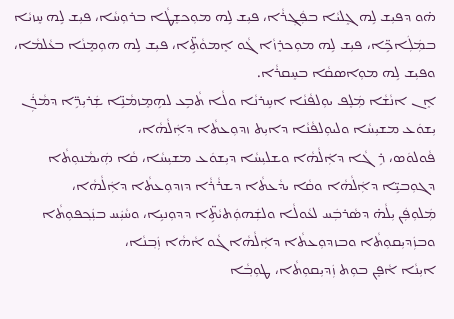ܗ̇ܘ ܕܦܝܼܫ ܠܹܗ ܓܸܠܝܵܐ ܒܦܲܓ݂ܪܵܐ، ܦܝܼܫ ܠܹܗ ܡܘܼܟܫܸܛܵܐ ܒܪܘܼܚܵܐ، ܦܝܼܫ ܠܹܗ ܚܸܙܝܵܐ ܒܡܲܠܲܐܟܹ̈ܐ، ܦܝܼܫ ܠܹܗ ܡܘܼܟܪܸܙܵܐ ܓܵܘ ܐܸܡܘܵܬܹ̈ܐ، ܦܝܼܫ ܠܹܗ ܗܘܼܡܸܢܵܐ ܒܥܵܠܡܵܐ، ܘܦܝܼܫ ܠܹܗ ܡܘܼܐܣܩܵܐ ܒܚܸܩܪܵܐ.
ܐܸܢ ܐܢܵܫܵܐ ܡܲܠܸܦ ܝܘܼܠܦܵܢܵܐ ܐܚܹܪܢܵܐ ܘܠܵܐ ܬܵܒܹܥ ܠܗܹܡܸܙܡܵܢܹ̈ܐ ܫܲܪܝܼܪܹ̈ܐ ܕܡܵܪܲܢ ܝܼܫܘܿܥ ܡܫܝܼܚܵܐ ܘܠܝܘܼܠܦܵܢܵܐ ܕܐܝܼܬ ܙܕܘܼܥܬܵܐ ܕܐܲܠܵܗܵܐ،
ܦܵܘܠܘܿܣ، ܪܹܓܵܐ ܕܐܲܠܵܗܵܐ ܘܫܠܝܼܚܵܐ ܕܝܼܫܘܿܥ ܡܫܝܼܚܵܐ، ܩܵܐ ܗܲܝܡܵܢܘܼܬܵܐ ܕܓܘܼܒܝܹ̈ܐ ܕܐܲܠܵܗܵܐ ܘܩܵܐ ܝܕܵܥܬܵܐ ܕܫܪܵܪܵܐ ܕܙܕܘܼܥܬܵܐ ܕܐܲܠܵܗܵܐ،
ܡܲܠܘܼܦܲܢ ܝܼܠܵܗ̇ ܕܣܵܪܒܲܚ ܠܥܵܘܠܵܐ ܘܠܫܲܗܘܲܬܝܵܬܹ̈ܐ ܕܕܘܼܢܝܹܐ، ܘܚܵܝܲܚ ܒܢܲܟ݂ܦܘܼܬܵܐ ܘܒܙܲܕܝܼܩܘܼܬܵܐ ܘܒܙܕܘܼܥܬܵܐ ܕܐܲܠܵܗܵܐ ܓܵܘ ܐܵܗܵܐ ܙܲܒ݂ܢܵܐ،
ܐܝܼܢܵܐ ܐܵܦܸܢ ܒܘܼܬ ܙܲܕܝܼܩܘܼܬܵܐ، ܛܘܼܒ݂ܵܐ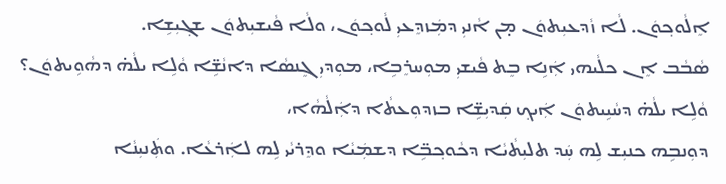ܐܸܠܵܘܟ݂ܘܿܢ. ܠܵܐ ܙܵܕܥܝܼܬܘܿܢ ܡ̣ܢ ܐܵܢܝܼ ܕܡܲܙܕܸܥܝܼ ܠܵܘܟ݂ܘܿܢ، ܘܠܵܐ ܦܵܝܫܝܼܬܘܿܢ ܫܓ݂ܝܼܫܹܐ.
ܣܵܒܵܒ ܐܸܢ ܟܠܵܝܗܝ ܐܲܢܹܐ ܒܸܬ ܦܵܝܫܝܼ ܡܘܼܚܪܸܒܹܐ، ܡܘܼܕܝܼ ܓܸܢܣܵܐ ܕܐܢܵܫܹ̈ܐ ܘܵܠܹܐ ܝܠܵܗ̇ ܕܗܵܘܹܝܬܘܿܢ؟ ܘܵܠܹܐ ܝܠܵܗ̇ ܕܚܵܝܹܝܬܘܿܢ ܐܲܝܟ݂ ܩܲܕܝܼܫܹ̈ܐ ܒܙܕܘܼܥܬܵܐ ܕܐܲܠܵܗܵܐ،
ܕܘܼܢܒܹܗ ܟܢܝܼܫ ܠܹܗ ܚܲܕ ܬܠܝܼܬܵܝܵܐ ܕܟܵܘܟ݂ܒܹ̈ܐ ܕܫܡܲܝܵܐ ܘܕܸܪܝܵܝ ܠܹܗ ܠܐܲܪܥܵܐ. ܘܬܲܢܝܼܢܵܐ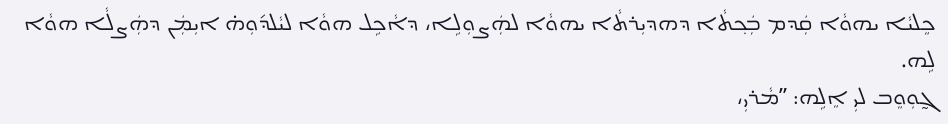ܟܸܠܝܵܐ ܝܗܘܵܐ ܩܲܕܡ ܒܲܟ݂ܬܵܐ ܕܗܕܝܼܪܬܵܐ ܝܗܘܵܐ ܠܗܲܨܘܼܠܹܐ، ܕܐܵܟܹܠ ܗܘܵܐ ܠܝܵܠܕ݇ܘܼܗ̇ ܐܝܼܡܲܢ ܕܗܲܨܠܵܐ ܗܘܵܐ ܠܹܗ.
ܓ̰ܘܼܘܸܒ ܠܝܼ ܐܸܠܹܗ: ”ܡܵܪܝܼ،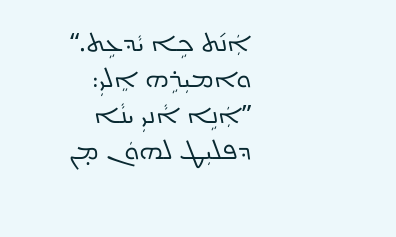ܐܲܢ݇ܬ ܟܹܐ ܝܵܕܥܹܬ.“ ܘܐܡܝܼܪܹܗ ܐܸܠܝܼ: ”ܐܲܢܹܐ ܐܵܢܝܼ ܝܢܵܐ ܕܦܠܝܼܛ ܠܗܘܿܢ ܡ̣ܢ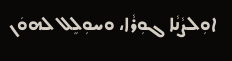ܐܘܼܠܨܵܢܵܐ ܓܘܼܪܵܐ، ܘܚܘܼܠܸܠ ܠܗܘܿܢ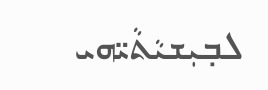ܠܒ݂ܝܼܫܝܵܬܵܝ̈ܗܝ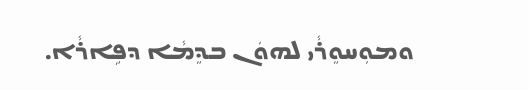ܘܡܘܼܚܘܸܪܵܝ ܠܗܘܿܢ ܒܕܸܡܵܐ ܕܦܹܐܪܵܐ.